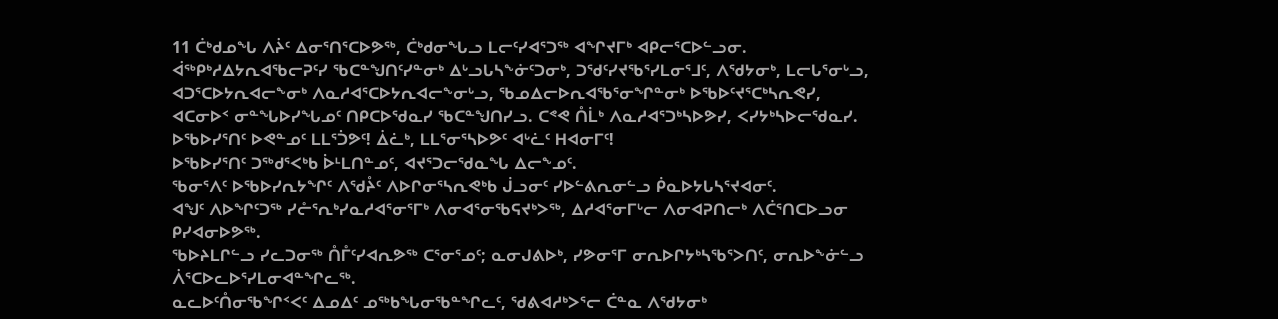11 ᑖᒃᑯᓄᖓ ᐱᔩᑦ ᐃᓂᕐᑎᕐᑕᐅᕗᖅ, ᑖᒃᑯᓂᖓᓗ ᒪᓕᑦᓯᐊᕐᑐᖅ ᐊᖏᔪᒥᒃ ᐊᑭᓕᕐᑕᐅᓪᓗᓂ.
ᐋᖅᑭᒃᓱᐃᔭᕆᐊᖃᓕᕈᑦᓯ ᖃᑕᓐᖑᑎᑦᓯᓐᓂᒃ ᐃᒡᓗᒐᓴᖕᓃᑦᑐᓂᒃ, ᑐᖁᑦᓯᔪᖃᕐᓯᒪᓂᕐᒧᑦ, ᐱᖁᔭᓂᒃ, ᒪᓕᒐᕐᓂᒡᓗ, ᐊᑐᕐᑕᐅᔭᕆᐊᓕᖕᓂᒃ ᐱᓇᓱᐊᕐᑕᐅᔭᕆᐊᓕᖕᓂᒡᓗ, ᖃᓄᐃᓕᐅᕆᐊᖃᕐᓂᖏᓐᓂᒃ ᐅᖃᐅᑦᔪᕐᑕᒃᓴᕆᕙᓯ, ᐊᑕᓂᐅᑉ ᓂᓐᖓᐅᓯᖓᓄᑦ ᑎᑭᑕᐅᖁᓇᓯ ᖃᑕᓐᖑᑎᓯᓗ. ᑕᕝᕙ ᑍᒫᒃ ᐱᓇᓱᐊᕐᑐᒃᓴᐅᕗᓯ, ᐸᓯᔭᒃᓴᐅᓕᖁᓇᓯ.
ᐅᖃᐅᓯᕐᑎᑦ ᐅᕙᓐᓄᑦ ᒪᒪᕐᑑᕗᑦ! ᐄᓛᒃ, ᒪᒪᕐᓂᕐᓴᐅᕗᑦ ᐊᒡᓛᑦ ᕼᐊᓂᒥᑦ!
ᐅᖃᐅᓯᕐᑎᑦ ᑐᖅᑯᕐᐸᒃᑲ ᐆᒻᒪᑎᓐᓄᑦ, ᐊᔪᕐᑐᓕᖁᓇᖓ ᐃᓕᖕᓄᑦ.
ᖃᓂᕐᐱᑦ ᐅᖃᐅᓯᕆᔭᖏᑦ ᐱᖁᔧᑦ ᐱᐅᒋᓂᕐᓴᕆᕙᒃᑲ ᒎᓗᓂᑦ ᓯᐅᓪᕕᕆᓂᓪᓗ ᑮᓇᐅᔭᒐᓴᕐᔪᐊᓂᑦ.
ᐊᖑᑦ ᐱᐅᖏᑦᑐᖅ ᓯᓔᕐᕆᒃᓯᓇᓱᐊᕐᓂᕐᒥᒃ ᐱᓂᐊᕐᓂᖃᕋᔪᒃᐳᖅ, ᐃᓱᐊᕐᓂᒥᒡᓕ ᐱᓂᐊᕈᑎᓕᒃ ᐱᑖᕐᑎᑕᐅᓗᓂ ᑭᓯᐊᓂᐅᕗᖅ.
ᖃᐅᔨᒪᒋᓪᓗ ᓯᓚᑐᓂᖅ ᑍᒤᑦᓯᐊᕆᕗᖅ ᑕᕐᓂᕐᓄᑦ; ᓇᓂᒍᕕᐅᒃ, ᓯᕗᓂᕐᒥ ᓂᕆᐅᒋᔭᒃᓴᖃᕐᐳᑎᑦ, ᓂᕆᐅᖕᓃᓪᓗ ᐲᕐᑕᐅᓚᐅᕐᓯᒪᓂᐊᓐᖏᓚᖅ.
ᓇᓚᐅᑦᑍᓂᖃᖏᑉᐸᑦ ᐃᓄᐃᑦ ᓄᖅᑲᖓᓂᖃᓐᖏᓚᑦ, ᖁᕕᐊᓱᒃᐳᕐᓕ ᑖᓐᓇ ᐱᖁᔭᓂᒃ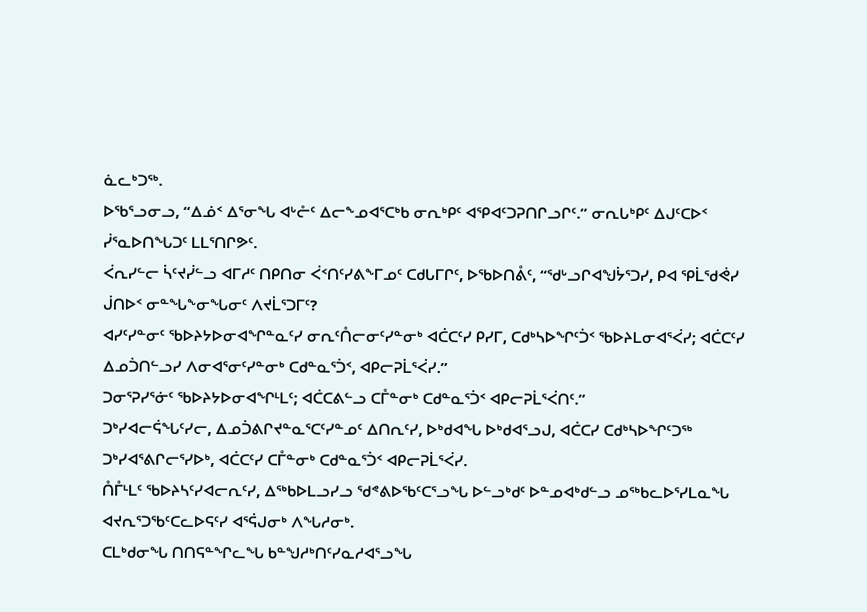ᓈᓚᒃᑐᖅ.
ᐅᖃᕐᓗᓂᓗ, “ᐃᓅᑉ ᐃᕐᓂᖓ ᐊᒡᓔᑦ ᐃᓕᖕᓄᐊᕐᑕᒃᑲ ᓂᕆᒃᑭᑦ ᐊᕿᐊᑦᑐᕈᑎᒋᓗᒋᑦ.” ᓂᕆᒐᒃᑭᑦ ᐃᒍᑦᑕᐅᑉ ᓰᕐᓇᐅᑎᖓᑐᑦ ᒪᒪᕐᑎᒋᕗᑦ.
ᐹᕆᓯᓪᓕ ᓵᑦᔪᓰᓪᓗ ᐊᒥᓱᑦ ᑎᑭᑎᓂ ᐹᑉᑎᑦᓯᕕᖕᒥᓄᑦ ᑕᑯᒐᒥᒋᑦ, ᐅᖃᐅᑎᕔᑦ, “ᖁᒡᓗᒋᐊᖑᔮᕐᑐᓯ, ᑭᐊ ᕿᒫᖁᕚᓯ ᒎᑎᐅᑉ ᓂᓐᖓᖕᓂᖓᓂᑦ ᐱᔪᒫᕐᑐᒥᑦ?
ᐊᓯᑦᓯᓐᓂᑦ ᖃᐅᔨᔭᐅᓂᐊᖏᓐᓇᑦᓯ ᓂᕆᑦᑍᓕᓂᑦᓯᓐᓂᒃ ᐊᑖᑕᑦᓯ ᑭᓯᒥ, ᑕᑯᒃᓴᐅᖏᑦᑑᑉ ᖃᐅᔨᒪᓂᐊᕐᐹᓯ; ᐊᑖᑕᑦᓯ ᐃᓄᑑᑎᓪᓗᓯ ᐱᓂᐊᕐᓂᑦᓯᓐᓂᒃ ᑕᑯᓐᓇᕐᑑᑉ, ᐊᑭᓕᕈᒫᕐᐹᓯ.”
ᑐᓂᕐᕈᓯᕐᓃᑦ ᖃᐅᔨᔭᐅᓂᐊᖏᒻᒪᑦ; ᐊᑖᑕᕕᓪᓗ ᑕᒤᓐᓂᒃ ᑕᑯᓐᓇᕐᑑᑉ ᐊᑭᓕᕈᒫᕐᐹᑎᑦ.”
ᑐᒃᓯᐊᓕᕌᖓᑦᓯᓕ, ᐃᓄᑑᕕᒋᔪᓐᓇᕐᑕᑦᓯᓐᓄᑦ ᐃᑎᕆᑦᓯ, ᐅᒃᑯᐊᖓ ᐅᒃᑯᐊᕐᓗᒍ, ᐊᑖᑕᓯ ᑕᑯᒃᓴᐅᖏᑦᑐᖅ ᑐᒃᓯᐊᕐᕕᒋᓕᕐᓯᐅᒃ, ᐊᑖᑕᑦᓯ ᑕᒤᓐᓂᒃ ᑕᑯᓐᓇᕐᑑᑉ ᐊᑭᓕᕈᒫᕐᐹᓯ.
ᑍᒤᒻᒪᑦ ᖃᐅᔨᓴᑦᓯᐊᓕᕆᑦᓯ, ᐃᖅᑲᐅᒪᓗᓯᓗ ᖁᕝᕕᐅᖃᑦᑕᕐᓗᖓ ᐅᓪᓗᒃᑯᑦ ᐅᓐᓄᐊᒃᑯᓪᓗ ᓄᖅᑲᓚᐅᕐᓯᒪᓇᖓ ᐊᔪᕆᕐᑐᖃᑦᑕᓚᐅᕋᑦᓯ ᐊᕐᕌᒍᓂᒃ ᐱᖓᓱᓂᒃ.
ᑕᒪᒃᑯᓂᖓ ᑎᑎᕋᓐᖏᓚᖓ ᑲᓐᖑᓱᒃᑎᑦᓯᓇᓱᐊᕐᓗᖓ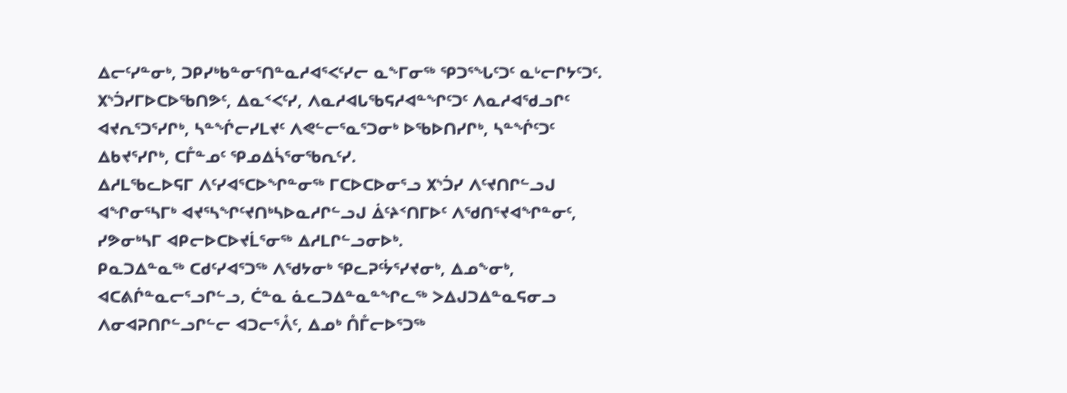ᐃᓕᑦᓯᓐᓂᒃ, ᑐᑭᓯᒃᑲᓐᓂᕐᑎᓐᓇᓱᐊᕐᐸᑦᓯᓕ ᓇᖕᒥᓂᖅ ᕿᑐᕐᖓᑦᑐᑦ ᓇᒡᓕᒋᔭᑦᑐᑦ.
᙭ᔅᑑᓯᒥᐅᑕᐅᖃᑎᕗᑦ, ᐃᓇᑉᐸᑦᓯ, ᐱᓇᓱᐊᒐᖃᕋᓱᐊᓐᖏᑦᑐᑦ ᐱᓇᓱᐊᖁᓗᒋᑦ ᐊᔪᕆᕐᑐᕐᓯᒋᒃ, ᓴᓐᖐᓕᓯᒪᔪᑦ ᐱᕙᓪᓕᕐᓇᕐᑐᓂᒃ ᐅᖃᐅᑎᓯᒋᒃ, ᓴᓐᖐᑦᑐᑦ ᐃᑲᔪᕐᓯᒋᒃ, ᑕᒤᓐᓄᑦ ᕿᓄᐃᓵᕐᓂᖃᕆᑦᓯ.
ᐃᓱᒪᖃᓚᐅᕋᒥ ᐱᑦᓯᐊᕐᑕᐅᖏᓐᓂᖅ ᒥᑕᐅᑕᐅᓂᕐᓗ ᙭ᔅᑑᓯ ᐱᑦᔪᑎᒋᓪᓗᒍ ᐊᖏᓂᕐᓴᒥᒃ ᐊᔪᕐᓴᖏᑦᔪᑎᒃᓴᐅᓇᓱᒋᓪᓗᒍ ᐄᑦᔨᑉᑎᒥᐅᑦ ᐱᖁᑎᕐᔪᐊᖏᓐᓂᑦ, ᓯᕗᓂᒃᓴᒥ ᐊᑭᓕᐅᑕᐅᔪᒫᕐᓂᖅ ᐃᓱᒪᒋᓪᓗᓂᐅᒃ.
ᑭᓇᑐᐃᓐᓇᖅ ᑕᑯᑦᓯᐊᕐᑐᖅ ᐱᖁᔭᓂᒃ ᕿᓚᕈᑦᔮᕐᓯᔪᓂᒃ, ᐃᓄᖕᓂᒃ, ᐊᑕᕕᒌᓐᓇᓕᕐᓗᒋᓪᓗ, ᑖᓐᓇ ᓈᓚᑐᐃᓐᓇᓐᖏᓚᖅ ᐳᐃᒍᑐᐃᓐᓇᕋᓂᓗ ᐱᓂᐊᕈᑎᒋᓪᓗᒋᓪᓕ ᐊᑐᓕᕐᐰᑦ, ᐃᓄᒃ ᑍᒤᓕᐅᕐᑐᖅ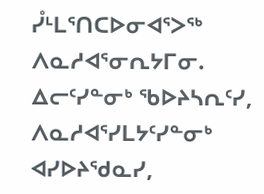ᓮᒻᒪᕐᑎᑕᐅᓂᐊᕐᐳᖅ ᐱᓇᓱᐊᕐᓂᕆᔭᒥᓂ.
ᐃᓕᑦᓯᓐᓂᒃ ᖃᐅᔨᓴᕆᑦᓯ, ᐱᓇᓱᐊᕐᓯᒪᔭᑦᓯᓐᓂᒃ ᐊᓯᐅᔨᖁᓇᓯ,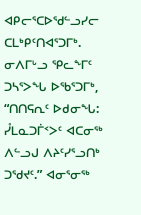ᐊᑭᓕᕐᑕᐅᖁᓪᓗᓯᓕ ᑕᒪᒃᑭᑦᑎᐊᕐᑐᒥᒃ.
ᓂᐱᒥᒡᓗ ᕿᓚᖕᒥᑦ ᑐᓴᕐᐳᖓ ᐅᖃᕐᑐᒥᒃ, “ᑎᑎᕋᕆᑦ ᐅᑯᓂᖓ: ᓮᒪᓇᑐᒦᑉᐳᑦ ᐊᑕᓂᖅ ᐱᓪᓗᒍ ᐱᔨᑦᓯᕐᓗᑎᒃ ᑐᖁᔪᑦ.” ᐊᓂᕐᓂᖅ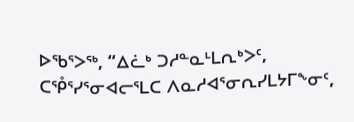ᐅᖃᕐᐳᖅ, “ᐃᓛᒃ ᑐᓱᓐᓇᒻᒪᕆᒃᐳᑦ, ᑕᕾᕐᓯᕐᓂᐊᓕᕐᒪᑕ ᐱᓇᓱᐊᕐᓂᕆᓯᒪᔭᒥᖕᓂᑦ,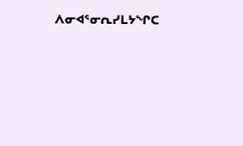ᐱᓂᐊᕐᓂᕆᓯᒪᔭᖏᑕ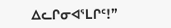ᐃᓚᒋᓂᐊᕐᒪᒋᑦ!”